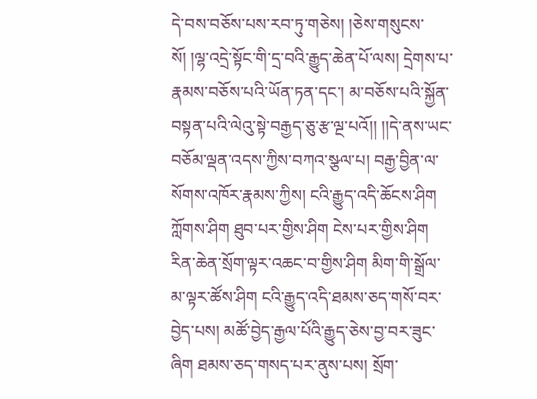དེ་བས་བཅོས་པས་རབ་ཏུ་གཅེས། །ཅེས་གསུངས་སོ། །ལྷ་འདྲེ་སྟོང་གི་དྲ་བའི་རྒྱུད་ཆེན་པོ་ལས། དྲེགས་པ་རྣམས་བཅོས་པའི་ཡོན་ཏན་དང་། མ་བཅོས་པའི་སྐྱོན་བསྟན་པའི་ལེའུ་སྟེ་བརྒྱད་ཅུ་རྩ་ལྔ་པའོ།། །།དེ་ནས་ཡང་བཅོམ་ལྡན་འདས་ཀྱིས་བཀའ་སྩལ་པ། བརྒྱ་བྱིན་ལ་སོགས་འཁོར་རྣམས་ཀྱིས། ངའི་རྒྱུད་འདི་ཆོངས་ཤིག ཀློགས་ཤིག ཐུབ་པར་གྱིས་ཤིག ངེས་པར་གྱིས་ཤིག རིན་ཆེན་སྲོག་ལྟར་འཆང་བ་གྱིས་ཤིག མིག་གི་སྒྲོལ་མ་ལྟར་ཚོས་ཤིག ངའི་རྒྱུད་འདི་ཐམས་ཅད་གསོ་བར་བྱེད་པས། མཚོ་བྱེད་རྒྱལ་པོའི་རྒྱུད་ཅེས་བྱ་བར་ཟུང་ཞིག ཐམས་ཅད་གསད་པར་ནུས་པས། སྲོག་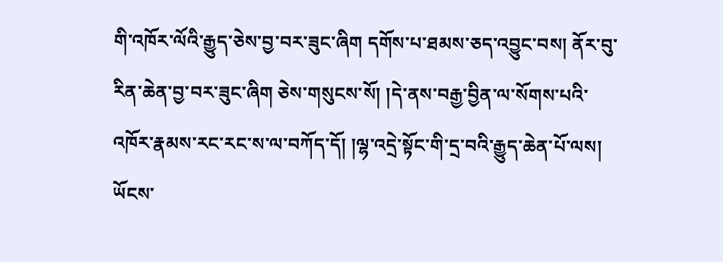གི་འཁོར་ལོའི་རྒྱུད་ཅེས་བྱ་བར་ཟུང་ཞིག དགོས་པ་ཐམས་ཅད་འབྱུང་བས། ནོར་བུ་རིན་ཆེན་བྱ་བར་ཟུང་ཞིག ཅེས་གསུངས་སོ། །དེ་ནས་བརྒྱ་བྱིན་ལ་སོགས་པའི་འཁོར་རྣམས་རང་རང་ས་ལ་བཀོད་དོ། །ལྷ་འདྲེ་སྟོང་གི་དྲ་བའི་རྒྱུད་ཆེན་པོ་ལས། ཡོངས་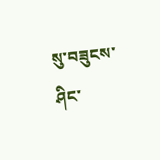སུ་བཟུངས་ཤིང་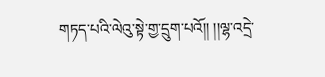གཏད་པའི་ལེའུ་སྟེ་གྱ་དྲུག་པའོ།། །།ལྷ་འདྲེ་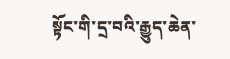སྟོང་གི་དྲ་བའི་རྒྱུད་ཆེན་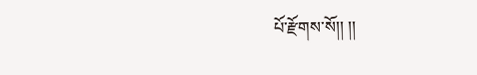པོ་རྫོགས་སོ།། །།